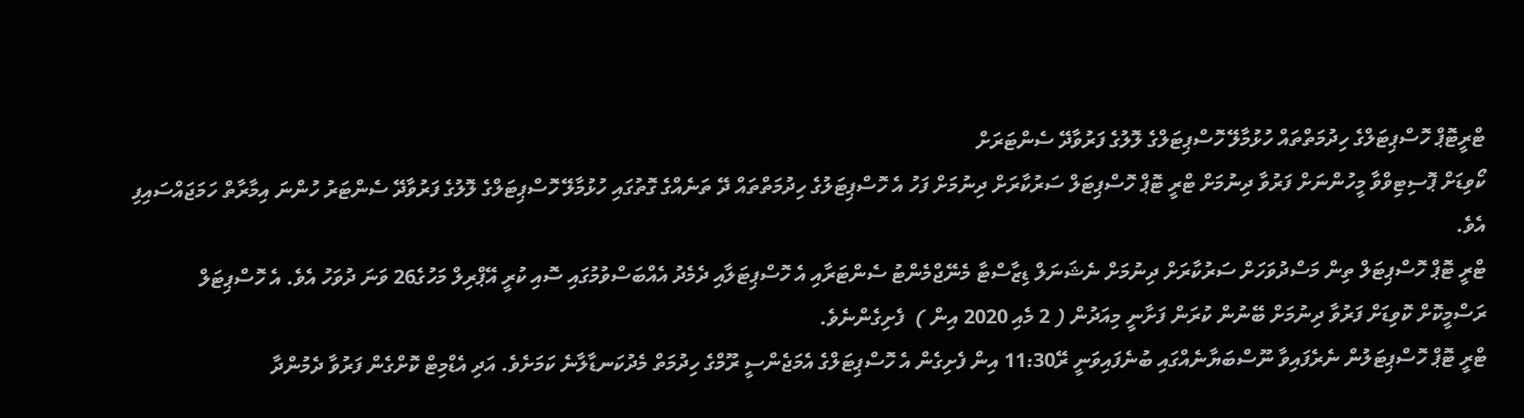ޓްރީޓޮޕް ހޮސްޕިޓަލްގެ ހިދުމަތްތައް ހުޅުމާލޭ ހޮސްޕިޓަލްގެ ލޮލުގެ ފަރުވާދޭ ސެންޓަރަށް
ކޯވިޑަށް ޕޮސިޓިވްވާ މީހުންނަށް ފަރުވާ ދިނުމަށް ޓްރީ ޓޮޕް ހޮސްޕިޓަލް ސަރުކާރަށް ދިނުމަށް ފަހު އެ ހޮސްޕިޓަލުގެ ހިދުމަތްތައް ދޭ ތަނެއްގެ ގޮތުގައި ހުޅުމާލޭ ހޮސްޕިޓަލްގެ ލޮލުގެ ފަރުވާދޭ ސެންޓަރު ހުންނަ އިމާރާތް ހަމަޖައްސައިފި އެވެ.
ޓްރީ ޓޮޕް ހޮސްޕިޓަލް ތިން މަސްދުވަހަށް ސަރުކާރަށް ދިނުމަށް ނެޝަނަލް ޑިޒާސްޓާ މެނޭޖްމެންޓު ސެންޓަރާއި އެ ހޮސްޕިޓަލާއި ދެމެދު އެއްބަސްވުމުގައި ސޮއި ކުރީ އޭޕްރިލް މަހުގެ26 ވަނަ ދުވަހު އެވެ. އެ ހޮސްޕިޓަލް ރަސްމީކޮށް ކޮވިޑަށް ފަރުވާ ދިނުމަށް ބޭނުން ކުރަން ފަށާނީ މިއަދުން ( 2 މެއި 2020 އިން )  ފެށިގެންނެވެ.
ޓްރީ ޓޮޕް ހޮސްޕިޓަލުން ނެރެފައިވާ ނޫސްބަޔާނެއްގައި ބުނެފައިވަނީ ރޭ11:30 އިން ފެށިގެން އެ ހޮސްޕިޓަލްގެ އެމަޖެންސީ ރޫމްގެ ހިދުމަތް މެދުކަނޑާލާނެ ކަމަށެވެ. އަދި އެޑްމިޓް ކޮށްގެން ފަރުވާ ދެމުންދާ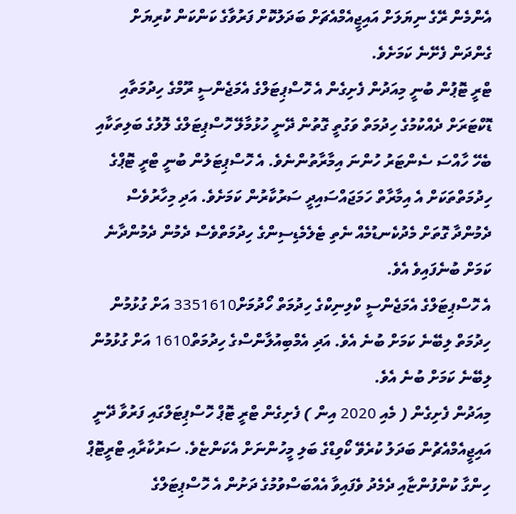އެންމެން ރޭގެ ނިޔަލަށް އައިޖީއެމްއެޗަށް ބަދަލުކޮށް ފަރުވާގެ ކަންކަން ކުރިޔަށް ގެންދަން ފެށޭނެ ކަމަށެވެ.
ޓްރީ ޓޮޕުން ބުނީ މިއަދުން ފެށިގެން އެ ހޮސްޕިޓަލްގެ އެމަޖެންސީ ރޫމްގެ ހިދުމަތާއި ޑޮކްޓަރަށް ދެއްކުމުގެ ހިދުމަތް ވަގުތީ ގޮތުން ދޭނީ ހުޅުމާލޭ ހޮސްޕިޓަލްގެ ލޮލުގެ ބަލިތަކާއި ބެހޭ ހާއްސަ ސެންޓަރު ހުންނަ އިމާރާތުންނެވެ. އެ ހޮސްޕިޓަލުން ބުނީ ޓްރީ ޓޮޕްގެ ހިދުމަތްތަކަށް އެ އިމާރާތް ހަމަޖައްސައިދީ ސަރުކާރުން ކަމަށެވެ. އަދި މިހާރުވެސް ދެމުންދާ ގޮތަށް މެދުކެނޑުމެއް ނެތި ޓެލެމެޑިސިންގެ ހިދުމަތްވެސް ދެމުން ދެމުންދާނެ ކަމަށް ބުނެފައިވެ އެވެ.
އެ ހޮސްޕިޓަލްގެ އެމަޖެންސީ ކްލިނިކްގެ ހިދުމަތް ހޯދުމަށް3351610 އަށް ގުޅުމުން ހިދުމަތް ލިބޭނެ ކަމަށް ބުނެ އެވެ. އަދި އެމްބިއުލާންސްގެ ހިދުމަތް1610 އަށް ގުޅުމުން ލިބޭނެ ކަމަށް ބުނެ އެވެ.
މިއަދުން ފެށިގެން ( މެއި 2020 އިން ) ފެށިގެން ޓްރީ ޓޮޕް ހޮސްޕިޓަލްގައި ފަރުވާ ދޭނީ އައިޖީއެމްއެޗުން ބަދަލު ކުރެވޭ ކޯވިޑްގެ ބަލި މީހުންނަށް އެކަންޏެވެ. ސަރުކާރާއި ޓްރީޓޮޕް ހިންގާ ކުންފުންޏާއި ދެމެދު ވެފައިވާ އެއްބަސްވުމުގެ ދަށުން އެ ހޮސްޕިޓަލްގެ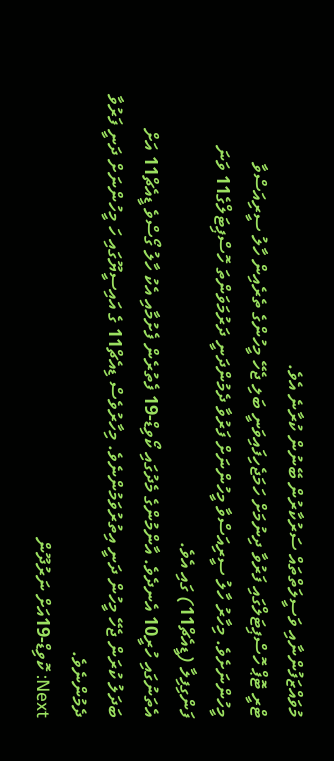މުވައްޒަފުންނާއި ވަސީލަތްތައް ސަރުކާރުން ބޭނުން ކުރާނެ އެވެ.
ޓްރީ ޓޮޕް ހޮސްޕިޓަލްގައި ފަރުވާ ދިނުމަށް ހަމަޖެހިފައިވަނީ ބަލި ޖެހޭ މީހުންގެ ތެރެއިން ހާލު ސީރިއަސްވާ މީހުންނަށެވެ. މިހާރު ހާލު ސީރިއަސްވާ މީހުންނަށް ފަރުވާ ދެމުންދަނީ ދަރުމަވަންތަ ހޮސްޕިޓަލްގެ11 ވަނަ ފަންގިފިލާ (ޑީއެޗް11) ގައި އެވެ.
އެތަނުގައި ހުރީ10 އެނދެވެ. އާންމުންގެ މެދުގައި ކޯވިޑް-19 ފެތުރެން ފެށުމާއި އެކު ހާލު ގޯސްވެ ޑީއެޗް11 އަށް ބަދަލު ކުރަން ޖެހޭ މީހުން ދަނީ އިތުރުވަމުންނެވެ. މިހާރުވެސް ޑިއެޗް11 ގެ އައިސީޔޫގައި ހަ މީހުންނަށް ދަނީ ފަރުވާ ދެމުންނެވެ.
Next: ކޮވިޑް-19އަށް ނަރުދޫން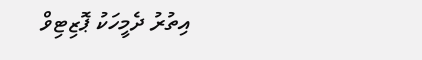އިތުރު ދެމީހަކު ޕޮޒިޓިވް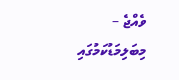ވެއްޖެ – މިބަލިމަޑުކަމުގައި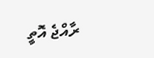ރާއްޖެ އޮތީ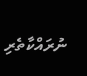ނުރައްކާތެރި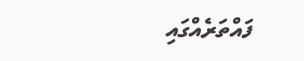ފައްތަރެއްގައި